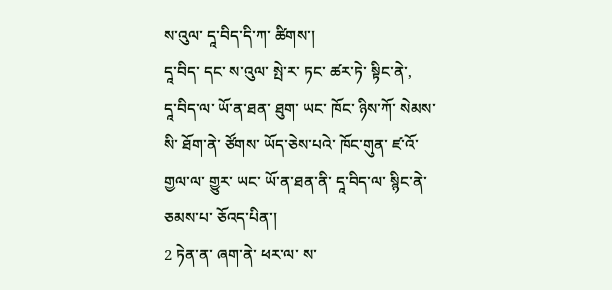ས་འུལ་ དཱ་བིད་དི་ཀ་ ཚིགས་།
དཱ་བིད་ དང་ ས་འུལ་ སྤེ་ར་ ཏང་ ཚར་ཏེ་ སྟིང་ནེ་,
དཱ་བིད་ལ་ ཡོ་ན་ཐན་ ཐུག་ ཡང་ ཁོང་ ཉིས་ཀོ་ སེམས་སི་ ཐོག་ནེ་ ཙོགས་ ཡོད་ཅེས་པའེ་ ཁོང་གུན་ ཛ་འོ་ གྱལ་ལ་ གྱུར་ ཡང་ ཡོ་ན་ཐན་ནི་ དཱ་བིད་ལ་ སྙིང་ནེ་ ཅམས་པ་ ཅོའད་པིན་།
2 ཏེན་ན་ ཞག་ནེ་ ཕར་ལ་ ས་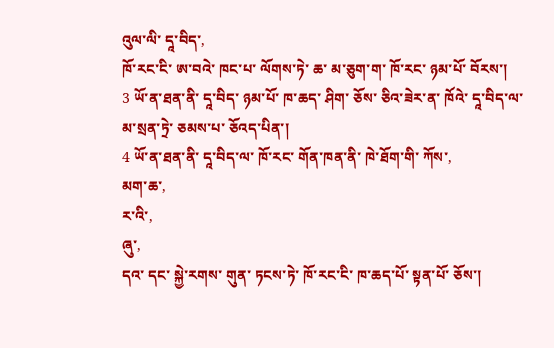འུལ་ལི་ དཱ་བིད་,
ཁོ་རང་ངི་ ཨ་བའེ་ ཁང་པ་ ལོགས་ཏེ་ ཆ་ མ་ཅུག་ག་ ཁོ་རང་ ཉམ་པོ་ བོརས་།
3 ཡོ་ན་ཐན་ནི་ དཱ་བིད་ ཉམ་པོ་ ཁ་ཆད་ ཤིག་ ཅོས་ ཅིའ་ཟེར་ན་ ཁོའེ་ དཱ་བིད་ལ་ མ་སྲན་ཏྲེ་ ཅམས་པ་ ཅོའད་པིན་།
4 ཡོ་ན་ཐན་ནི་ དཱ་བིད་ལ་ ཁོ་རང་ གོན་ཁན་ནི་ ཁེ་ཐོག་གི་ ཀོས་,
མག་ཆ་,
ར་འི་,
ཞུ་,
དའ་ དང་ སྐྱེ་རགས་ གུན་ ཏངས་ཏེ་ ཁོ་རང་ངི་ ཁ་ཆད་པོ་ སྟན་པོ་ ཅོས་།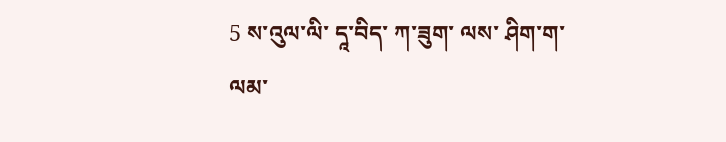5 ས་འུལ་ལི་ དཱ་བིད་ ཀ་ཟུག་ ལས་ ཤིག་ག་ ལམ་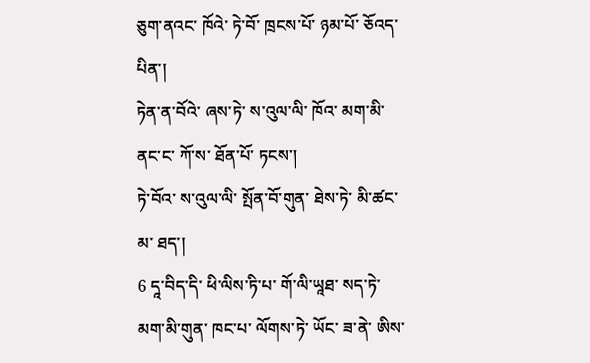ཅུག་ནའང་ ཁོའེ་ ཏེ་བོ་ ཁྲངས་པོ་ ཉམ་པོ་ ཅོའད་པིན་།
ཏེན་ན་བོའེ་ ཞས་ཏེ་ ས་འུལ་ལི་ ཁོའ་ མག་མི་ ནང་ང་ ཀོ་ས་ ཐོན་པོ་ ཏངས་།
ཏེ་བོའ་ ས་འུལ་ལི་ སྤོན་བོ་གུན་ ཐེས་ཏེ་ མི་ཚང་མ་ ཐད་།
6 དཱ་བིད་དི་ ཕི་ལིས་ཏི་པ་ གོ་ལི་ཡཱཐ་ སད་ཏེ་ མག་མི་གུན་ ཁང་པ་ ལོགས་ཏེ་ ཡོང་ ཟ་ནེ་ ཨིས་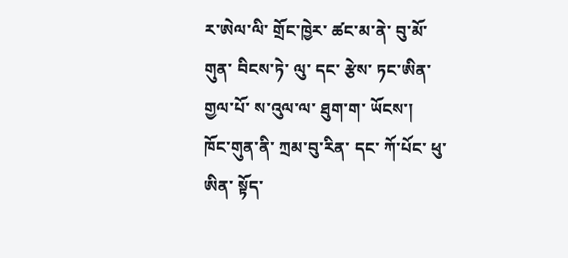ར་ཨེལ་ལི་ གྲོང་ཁྱེར་ ཚང་མ་ནེ་ བུ་མོ་གུན་ བིངས་ཏེ་ ལུ་ དང་ རྩེས་ ཏང་ཨིན་ གྱལ་པོ་ ས་འུལ་ལ་ ཐུག་ག་ ཡོངས་།
ཁོང་གུན་ནི་ ཀྲམ་བུ་རིན་ དང་ ཀོ་པོང་ ཕུ་ཨིན་ སྟོད་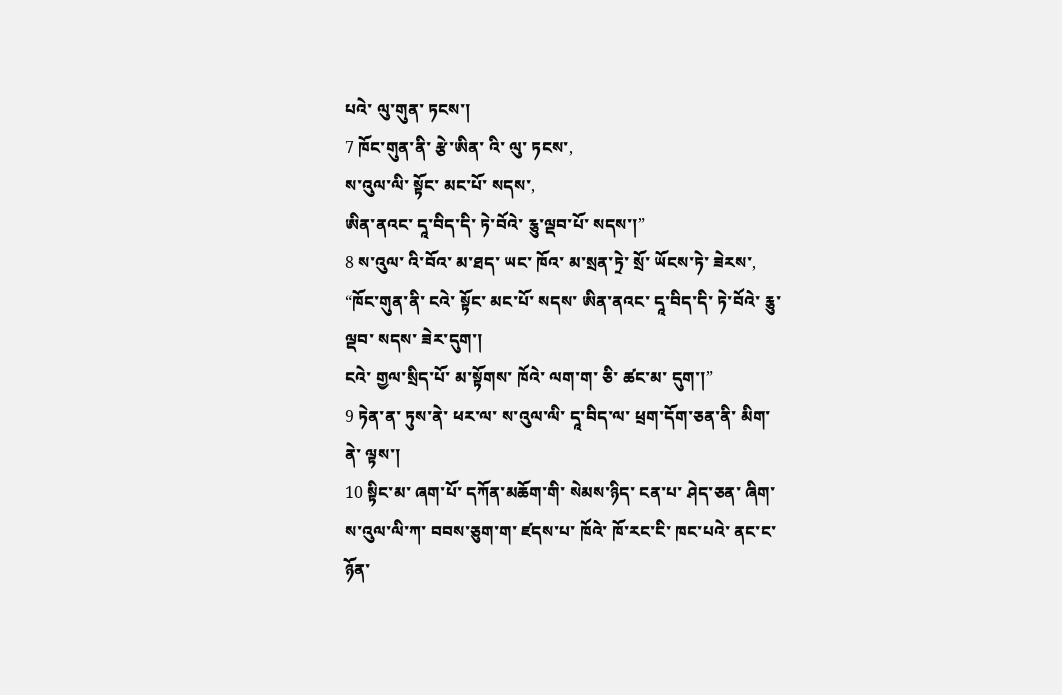པའེ་ ལུ་གུན་ ཏངས་།
7 ཁོང་གུན་ནི་ རྩེ་ཨིན་ འི་ ལུ་ ཏངས་,
ས་འུལ་ལི་ སྟོང་ མང་པོ་ སདས་,
ཨིན་ནའང་ དཱ་བིད་དི་ ཏེ་བོའེ་ རྕུ་ལྡབ་པོ་ སདས་།”
8 ས་འུལ་ འི་བོའ་ མ་ཐད་ ཡང་ ཁོའ་ མ་སྲན་ཏྲེ་ སྲོ་ ཡོངས་ཏེ་ ཟེརས་,
“ཁོང་གུན་ནི་ ངའེ་ སྟོང་ མང་པོ་ སདས་ ཨིན་ནའང་ དཱ་བིད་དི་ ཏེ་བོའེ་ རྕུ་ལྡབ་ སདས་ ཟེར་དུག་།
ངའེ་ གྱལ་སྲིད་པོ་ མ་སྟོགས་ ཁོའེ་ ལག་ག་ ཅི་ ཚང་མ་ དུག་།”
9 ཏེན་ན་ ཏུས་ནེ་ ཕར་ལ་ ས་འུལ་ལི་ དཱ་བིད་ལ་ ཕྲག་དོག་ཅན་ནི་ མིག་ནེ་ ལྟས་།
10 སྟིང་མ་ ཞག་པོ་ དཀོན་མཆོག་གི་ སེམས་ཉིད་ ངན་པ་ ཤེད་ཅན་ ཞིག་ ས་འུལ་ལི་ཀ་ བབས་ཅུག་ག་ ཛདས་པ་ ཁོའེ་ ཁོ་རང་ངི་ ཁང་པའེ་ ནང་ང་ ཉོན་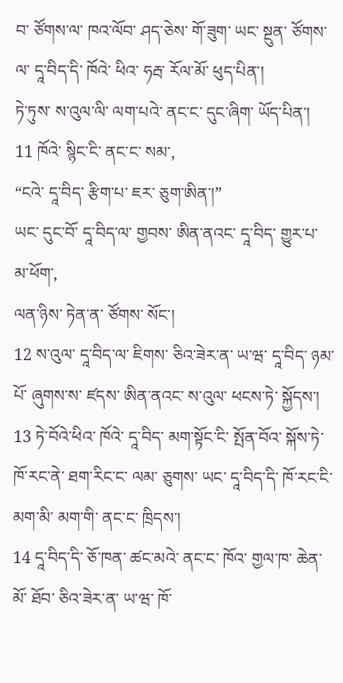བ་ ཙོགས་ལ་ ཁའ་ལོབ་ ཤད་ཅེས་ གོ་ཟུག་ ཡང་ སྔུན་ ཙོགས་ལ་ དཱ་བིད་དི་ ཁོའེ་ ཕིའ་ ཧརྦ་ རོལ་མོ་ ཕུད་པིན་།
ཏེ་ཏུས་ ས་འུལ་ལི་ ལག་པའེ་ ནང་ང་ དུང་ཞིག་ ཡོད་པིན་།
11 ཁོའེ་ སྙིང་ངི་ ནང་ང་ སམ་,
“ངའེ་ དཱ་བིད་ རྩིག་པ་ ཇར་ ཅུག་ཨིན་།”
ཡང་ དུང་བོ་ དཱ་བིད་ལ་ གྱབས་ ཨིན་ནའང་ དཱ་བིད་ གྱུར་པ་ མ་ཕོག་,
ལན་ཉིས་ ཏེན་ན་ ཙོགས་ སོང་།
12 ས་འུལ་ དཱ་བིད་ལ་ ཇིགས་ ཅིའ་ཟེར་ན་ ཡ་ཝ་ དཱ་བིད་ ཉམ་པོ་ ཞུགས་ས་ ཛདས་ ཨིན་ནའང་ ས་འུལ་ ཕངས་ཏེ་ སྐྱོདས་།
13 ཏེ་བོའེ་ཕིའ་ ཁོའེ་ དཱ་བིད་ མག་སྟོང་ངི་ སྤོན་བོའ་ སྐོས་ཏེ་ ཁོ་རང་ནེ་ ཐག་རིང་ང་ ལམ་ ཅུགས་ ཡང་ དཱ་བིད་དི་ ཁོ་རང་ངི་ མག་མི་ མག་གི་ ནང་ང་ ཁྲིདས་།
14 དཱ་བིད་དི་ ཅོ་ཁན་ ཚང་མའེ་ ནང་ང་ ཁོའ་ གྱལ་ཁ་ ཆེན་མོ་ ཐོབ་ ཅིའ་ཟེར་ན་ ཡ་ཝ་ ཁོ་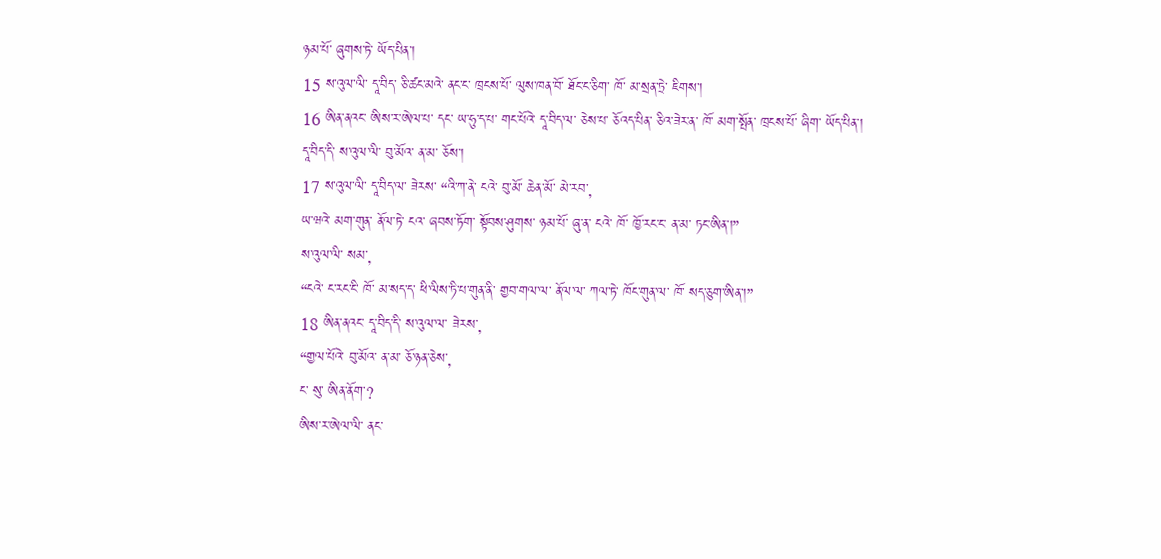ཉམ་པོ་ ཞུགས་ཏེ་ ཡོད་པིན་།
15 ས་འུལ་ལི་ དཱ་བིད་ ཅི་ཚང་མའེ་ ནང་ང་ ཁྲངས་པོ་ ལུས་ཁན་བོ་ ཐོང་ང་ཅིག་ ཁོ་ མ་སྲན་ཏྲེ་ ཇིགས་།
16 ཨིན་ནའང་ ཨིས་ར་ཨེལ་པ་ དང་ ཡ་ཧུ་ད་པ་ གང་པོའེ་ དཱ་བིད་ལ་ ཅེས་པ་ ཅོའད་པིན་ ཅིའ་ཟེར་ན་ ཁོ་ མག་སྤོན་ ཁྲངས་པོ་ ཞིག་ ཡོད་པིན་།
དཱ་བིད་དི་ ས་འུལ་ལི་ བུ་མོའ་ ན་མ་ ཅོས་།
17 ས་འུལ་ལི་ དཱ་བིད་ལ་ ཟེརས་ “འི་ཀ་ནེ་ ངའེ་ བུ་མོ་ ཆེན་མོ་ མེ་རབ་,
ཡ་ཝའེ་ མག་གུན་ ནོལ་ཏེ་ ངའ་ ཞབས་ཏོག་ སྟོབས་ཤུགས་ ཉམ་པོ་ ཞུ་ན་ ངའེ་ ཁོ་ ཁྱོ་རང་ང་ ན་མ་ ཏང་ཨིན་།”
ས་འུལ་ལི་ སམ་,
“ངའེ་ ང་རང་ངི་ ཁོ་ མ་སད་ད་ ཕི་ལིས་ཏི་པ་གུན་ནི་ གྱབ་གལ་ལ་ ནོལ་ལ་ ཀལ་ཏེ་ ཁོང་གུན་ལ་ ཁོ་ སད་ཅུག་ཨིན་།”
18 ཨིན་ནའང་ དཱ་བིད་དི་ ས་འུལ་ལ་ ཟེརས་,
“གྱལ་པོའེ་ བུ་མོའ་ ན་མ་ ཅོ་ཉན་ཅེས་,
ང་ སུ་ ཨིན་ནོག་?
ཨིས་ར་ཨེལ་ལི་ ནང་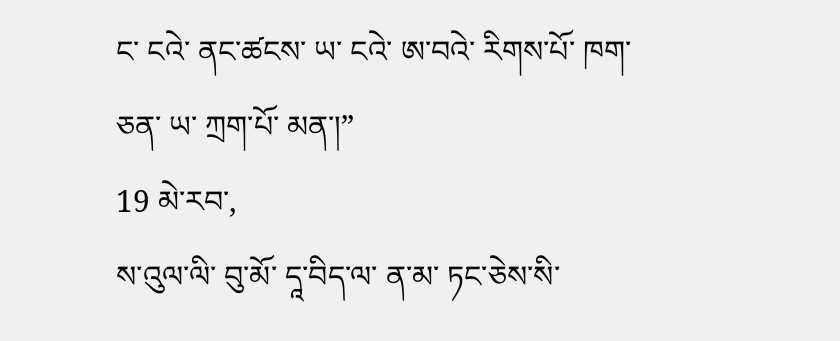ང་ ངའེ་ ནང་ཚངས་ ཡ་ ངའེ་ ཨ་བའེ་ རིགས་པོ་ ཁག་ཅན་ ཡ་ ཀྲག་པོ་ མན་།”
19 མེ་རབ་,
ས་འུལ་ལི་ བུ་མོ་ དཱ་བིད་ལ་ ན་མ་ ཏང་ཅེས་སི་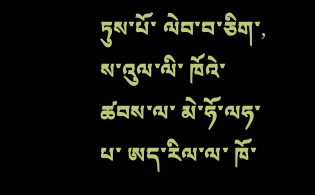ཏུས་པོ་ ལེབ་བ་ཅིག་,
ས་འུལ་ལི་ ཁོའེ་ ཚབས་ལ་ མེ་ཧོ་ལཧ་པ་ ཨད་རིལ་ལ་ ཁོ་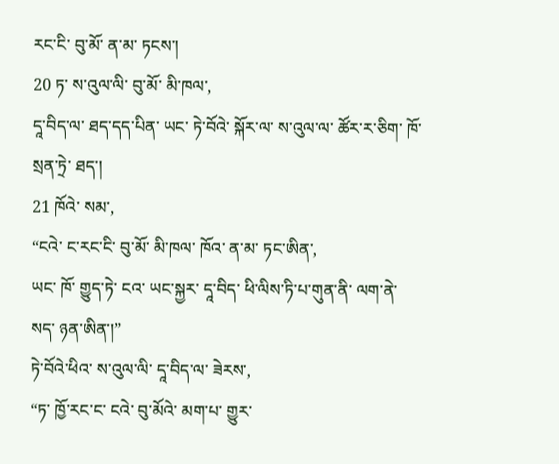རང་ངི་ བུ་མོ་ ན་མ་ ཏངས་།
20 ཏ་ ས་འུལ་ལི་ བུ་མོ་ མི་ཁལ་,
དཱ་བིད་ལ་ ཐད་དད་པིན་ ཡང་ ཏེ་བོའེ་ སྐོར་ལ་ ས་འུལ་ལ་ ཚོར་ར་ཅིག་ ཁོ་ སྲན་ཏྲེ་ ཐད་།
21 ཁོའེ་ སམ་,
“ངའེ་ ང་རང་ངི་ བུ་མོ་ མི་ཁལ་ ཁོའ་ ན་མ་ ཏང་ཨིན་,
ཡང་ ཁོ་ གྱུད་ཏེ་ ངའ་ ཡང་སྐྱར་ དཱ་བིད་ ཕི་ལིས་ཏི་པ་གུན་ནི་ ལག་ནེ་ སད་ ཉན་ཨིན་།”
ཏེ་བོའེ་ཕིའ་ ས་འུལ་ལི་ དཱ་བིད་ལ་ ཟེརས་,
“ཏ་ ཁྱོ་རང་ང་ ངའེ་ བུ་མོའེ་ མག་པ་ གྱུར་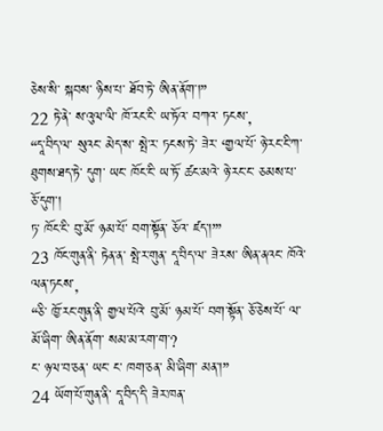ཅེས་སི་ སྐབས་ ཉིས་པ་ ཐོབ་ཏེ་ ཨིན་ནོག་།”
22 ཏེ་ནེ་ ས་འུལ་ལི་ ཁོ་རང་ངི་ ཡ་ཏོའ་ བཀའ་ ཏངས་,
“དཱ་བིད་ལ་ སུའང་ མེད་ས་ སྤེ་ར་ ཏངས་ཏེ་ ཟེར་ ‘གྱལ་པོ་ ཉེ་རང་ངི་ཀ་ ཐུགས་ཐད་ཏེ་ དུག་ ཡང་ ཁོང་ངི་ ཡ་ཏོ་ ཚང་མའེ་ ཉེ་རང་ང་ ཅམས་པ་ ཅོ་དུག་།
ཏ་ ཁོང་ངི་ བུ་མོ་ ཉམ་པོ་ བག་སྟོན་ ཅོའ་ ཛད་།’”
23 ཁོང་གུན་ནི་ ཏེན་ན་ སྤེ་ར་གུན་ དཱ་བིད་ལ་ ཟེརས་ ཨིན་ནའང་ ཁོའེ་ ལན་ཏངས་,
“ཅི་ ཁྱོ་རང་གུན་ནི་ གྱལ་པོའེ་ བུ་མོ་ ཉམ་པོ་ བག་སྟོན་ ཅོ་ཅེས་པོ་ ལ་མོ་ཞིག་ ཨིན་ནོག་ སམ་མ་རག་ག་?
ང་ ཉལ་བ་ཅན་ ཡང་ ང་ ཁག་ཅན་ མི་ཞིག་ མན་།”
24 ཡོག་པོ་གུན་ནི་ དཱ་བིད་དི་ ཟེར་ཁན་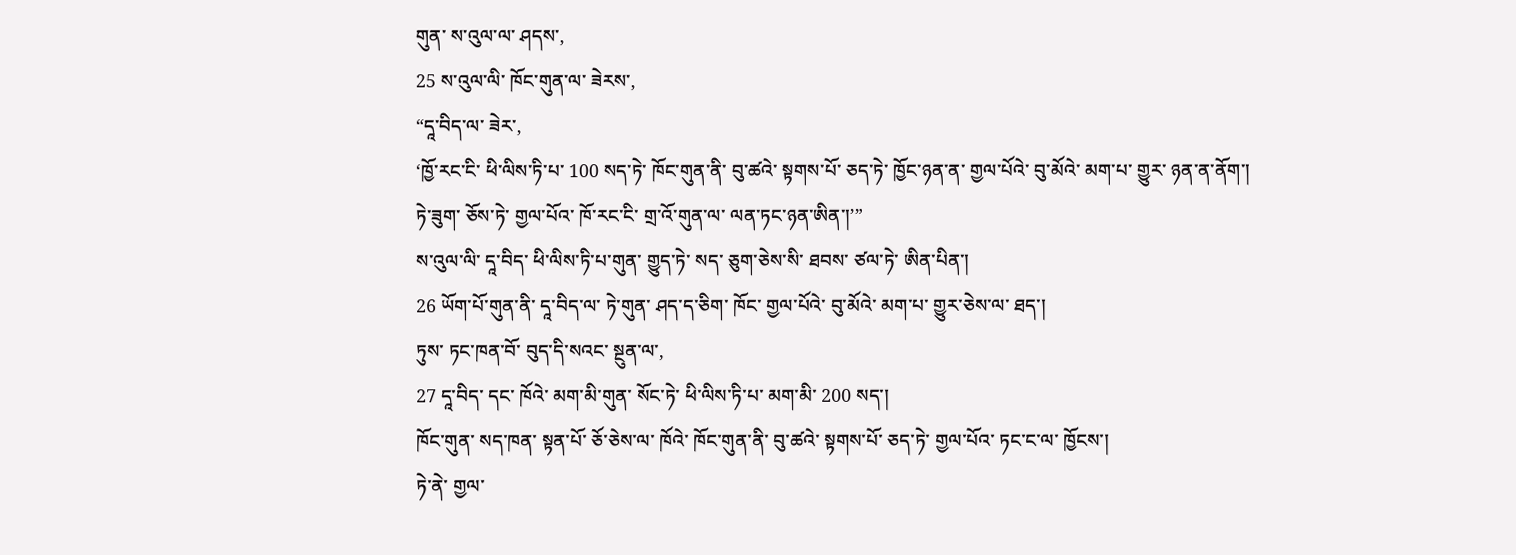གུན་ ས་འུལ་ལ་ ཤདས་,
25 ས་འུལ་ལི་ ཁོང་གུན་ལ་ ཟེརས་,
“དཱ་བིད་ལ་ ཟེར་,
‘ཁྱོ་རང་ངི་ ཕི་ལིས་ཏི་པ་ 100 སད་ཏེ་ ཁོང་གུན་ནི་ བུ་ཚའེ་ སྟགས་པོ་ ཅད་ཏེ་ ཁྱོང་ཉན་ན་ གྱལ་པོའེ་ བུ་མོའེ་ མག་པ་ གྱུར་ ཉན་ན་ནོག་།
ཏེ་ཟུག་ ཅོས་ཏེ་ གྱལ་པོའ་ ཁོ་རང་ངི་ གྲ་འོ་གུན་ལ་ ལན་ཏང་ཉན་ཨིན་།’”
ས་འུལ་ལི་ དཱ་བིད་ ཕི་ལིས་ཏི་པ་གུན་ གྱུད་ཏེ་ སད་ ཅུག་ཅེས་སི་ ཐབས་ ཙལ་ཏེ་ ཨིན་པིན་།
26 ཡོག་པོ་གུན་ནི་ དཱ་བིད་ལ་ ཏེ་གུན་ ཤད་ད་ཅིག་ ཁོང་ གྱལ་པོའེ་ བུ་མོའེ་ མག་པ་ གྱུར་ཅེས་ལ་ ཐད་།
ཏུས་ ཏང་ཁན་བོ་ བུད་དི་སའང་ སྔུན་ལ་,
27 དཱ་བིད་ དང་ ཁོའེ་ མག་མི་གུན་ སོང་ཏེ་ ཕི་ལིས་ཏི་པ་ མག་མི་ 200 སད་།
ཁོང་གུན་ སད་ཁན་ སྟན་པོ་ ཅོ་ཅེས་ལ་ ཁོའེ་ ཁོང་གུན་ནི་ བུ་ཚའེ་ སྟགས་པོ་ ཅད་ཏེ་ གྱལ་པོའ་ ཏང་ང་ལ་ ཁྱོངས་།
ཏེ་ནེ་ གྱལ་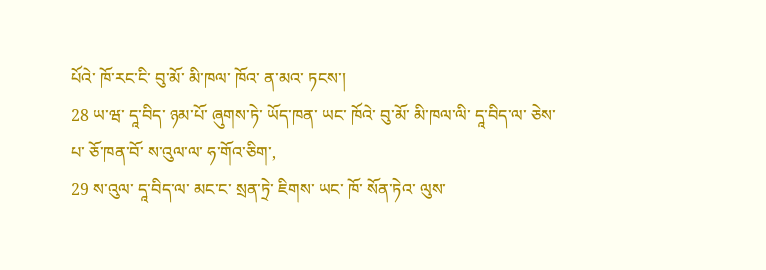པོའེ་ ཁོ་རང་ངི་ བུ་མོ་ མི་ཁལ་ ཁོའ་ ན་མའ་ ཏངས་།
28 ཡ་ཝ་ དཱ་བིད་ ཉམ་པོ་ ཞུགས་ཏེ་ ཡོད་ཁན་ ཡང་ ཁོའེ་ བུ་མོ་ མི་ཁལ་ལི་ དཱ་བིད་ལ་ ཅེས་པ་ ཅོ་ཁན་བོ་ ས་འུལ་ལ་ ཧ་གོའ་ཅིག་,
29 ས་འུལ་ དཱ་བིད་ལ་ མང་ང་ སྲན་ཏྲེ་ ཇིགས་ ཡང་ ཁོ་ སོན་ཏེའ་ ལུས་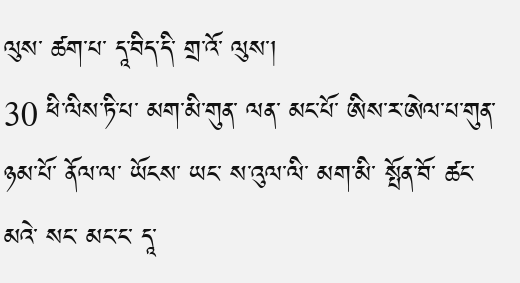ལུས་ ཚག་པ་ དཱ་བིད་དི་ གྲ་འོ་ ལུས་།
30 ཕི་ལིས་ཏི་པ་ མག་མི་གུན་ ལན་ མང་པོ་ ཨིས་ར་ཨེལ་པ་གུན་ ཉམ་པོ་ ནོལ་ལ་ ཡོངས་ ཡང་ ས་འུལ་ལི་ མག་མི་ སྤོན་བོ་ ཚང་མའེ་ སང་ མང་ང་ དཱ་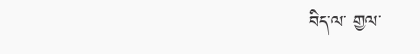བིད་ལ་ གྱལ་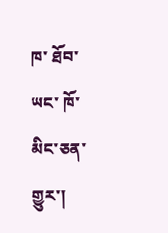ཁ་ ཐོབ་ ཡང་ ཁོ་ མིང་ཅན་ གྱུར་།